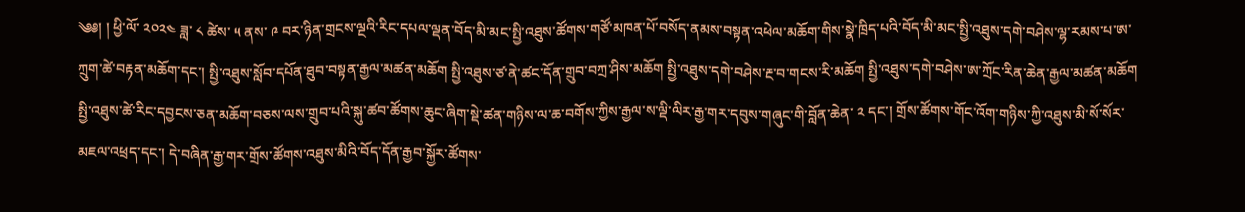༄༅། ། ཕྱི་ལོ་ ༢༠༢༤ ཟླ་ ༨ ཚེས་ ༥ ནས་ ༩ བར་ཉིན་གྲངས་ལྔའི་རིང་དཔལ་ལྡན་བོད་མི་མང་སྤྱི་འཐུས་ཚོགས་གཙོ་མཁན་པོ་བསོད་ནམས་བསྟན་འཕེལ་མཆོག་གིས་སྣེ་ཁྲིད་པའི་བོད་མི་མང་སྤྱི་འཐུས་དགེ་བཤེས་ལྷ་རམས་པ་ཨ་ཀྲུག་ཚེ་བརྟན་མཆོག་དང་། སྤྱི་འཐུས་སློབ་དཔོན་ཐུབ་བསྟན་རྒྱལ་མཚན་མཆོག སྤྱི་འཐུས་ཙ་ནེ་ཚང་དོན་གྲུབ་བཀྲ་ཤིས་མཆོག སྤྱི་འཐུས་དགེ་བཤེས་རྔ་བ་གངས་རི་མཆོག སྤྱི་འཐུས་དགེ་བཤེས་ཨ་ཀྲོང་རིན་ཆེན་རྒྱལ་མཚན་མཆོག སྤྱི་འཐུས་ཚེ་རིང་དབྱངས་ཅན་མཆོག་བཅས་ལས་གྲུབ་པའི་སྐུ་ཚབ་ཚོགས་ཆུང་ཞིག་སྡེ་ཚན་གཉིས་ལ་ཆ་བགོས་ཀྱིས་རྒྱལ་ས་ལྡི་ལིར་རྒྱ་གར་དབུས་གཞུང་གི་བློན་ཆེན་ ༢ དང་། གྲོས་ཚོགས་གོང་འོག་གཉིས་ཀྱི་འཐུས་མི་སོ་སོར་མཇལ་འཕྲད་དང་། དེ་བཞིན་རྒྱ་གར་གྲོས་ཚོགས་འཐུས་མིའི་བོད་དོན་རྒྱབ་སྐྱོར་ཚོགས་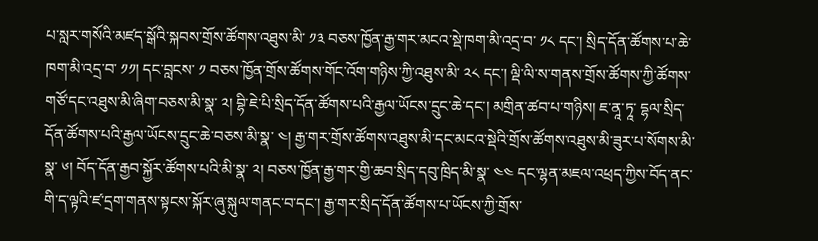པ་སླར་གསོའི་མཛད་སྒོའི་སྐབས་གྲོས་ཚོགས་འཐུས་མི་ ༡༣ བཅས་ཁྱོན་རྒྱ་གར་མངའ་སྡེ་ཁག་མི་འདྲ་བ་ ༡༨ དང་། སྲིད་དོན་ཚོགས་པ་ཆེ་ཁག་མི་འདྲ་བ་ ༡༡། དང་བླངས་ ༡ བཅས་ཁྱོན་གྲོས་ཚོགས་གོང་འོག་གཉིས་ཀྱི་འཐུས་མི་ ༢༨ དང་། ལྡི་ལི་ས་གནས་གྲོས་ཚོགས་ཀྱི་ཚོགས་གཙོ་དང་འཐུས་མི་ཞིག་བཅས་མི་སྣ་ ༢། བྷི་ཇེ་པི་སྲིད་དོན་ཚོགས་པའི་རྒྱལ་ཡོངས་དྲུང་ཆེ་དང་། མགྲིན་ཚབ་པ་གཉིས། ཇ་ནཱ་ཏཱ་ དྷལ་སྲིད་དོན་ཚོགས་པའི་རྒྱལ་ཡོངས་དྲུང་ཆེ་བཅས་མི་སྣ་ ༤། རྒྱ་གར་གྲོས་ཚོགས་འཐུས་མི་དང་མངའ་སྡེའི་གྲོས་ཚོགས་འཐུས་མི་ཟུར་པ་སོགས་མི་སྣ་ ༦། བོད་དོན་རྒྱབ་སྐྱོར་ཚོགས་པའི་མི་སྣ་ ༢། བཅས་ཁྱོན་རྒྱ་གར་གྱི་ཆབ་སྲིད་དབུ་ཁྲིད་མི་སྣ་ ༤༤ དང་ལྷན་མཇལ་འཕྲད་ཀྱིས་བོད་ནང་གི་ད་ལྟའི་ཛ་དྲག་གནས་སྟངས་སྐོར་ཞུ་སྐུལ་གནང་བ་དང་། རྒྱ་གར་སྲིད་དོན་ཚོགས་པ་ཡོངས་ཀྱི་གྲོས་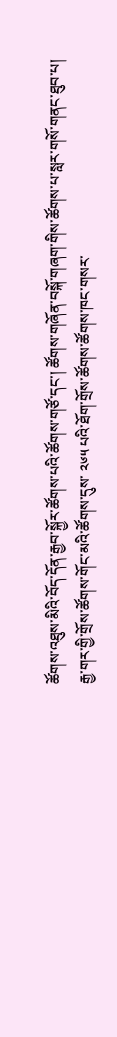ཚོགས་འཐུས་མིའི་བོད་དོན་རྒྱབ་སྐྱོར་ཚོགས་པའི་ཚོགས་གཙོ་དང་། ཚོགས་གཞོན་བསྐོ་གཞག་གིས་ཚོགས་པ་སླར་གསོ་གནང་ཐུབ་པ། རྒྱ་གར་གྱི་གྲོས་ཚོགས་གོང་མའི་ཚོགས་དུས་ ༢༦༥ པའི་ཐོག་གྲོས་ཚོགས་ཚོགས་ཁང་གསར་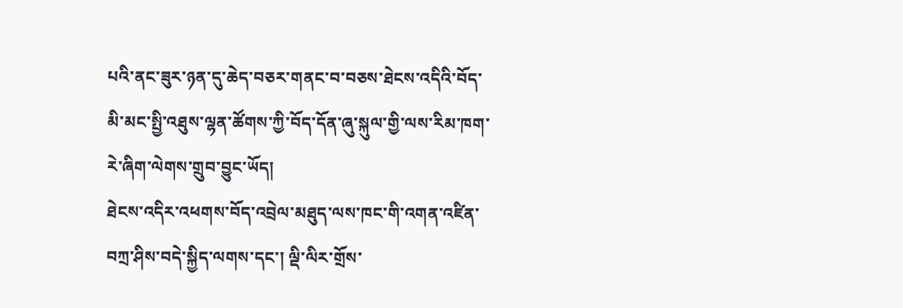པའི་ནང་ཟུར་ཉན་དུ་ཆེད་བཅར་གནང་བ་བཅས་ཐེངས་འདིའི་བོད་མི་མང་སྤྱི་འཐུས་ལྷན་ཚོགས་ཀྱི་བོད་དོན་ཞུ་སྐུལ་གྱི་ལས་རིམ་ཁག་རེ་ཞིག་ལེགས་གྲུབ་བྱུང་ཡོད།
ཐེངས་འདིར་འཕགས་བོད་འབྲེལ་མཐུད་ལས་ཁང་གི་འགན་འཛིན་བཀྲ་ཤིས་བདེ་སྐྱིད་ལགས་དང་། ལྡི་ལིར་གྲོས་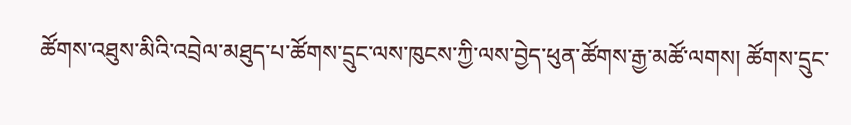ཚོགས་འཐུས་མིའི་འབྲེལ་མཐུད་པ་ཚོགས་དྲུང་ལས་ཁུངས་ཀྱི་ལས་བྱེད་ཕུན་ཚོགས་རྒྱ་མཚོ་ལགས། ཚོགས་དྲུང་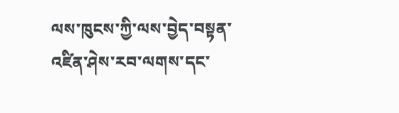ལས་ཁུངས་ཀྱི་ལས་བྱེད་བསྟན་འཛིན་ཤེས་རབ་ལགས་དང་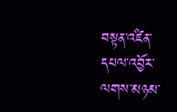བསྟན་འཛིན་དཔལ་འབྱོར་ལགས་མཉམ་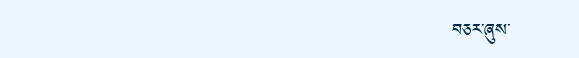བཅར་ཞུས་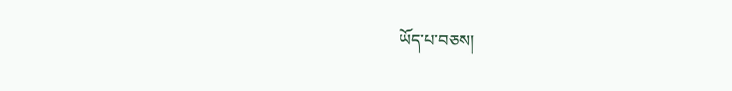ཡོད་པ་བཅས།